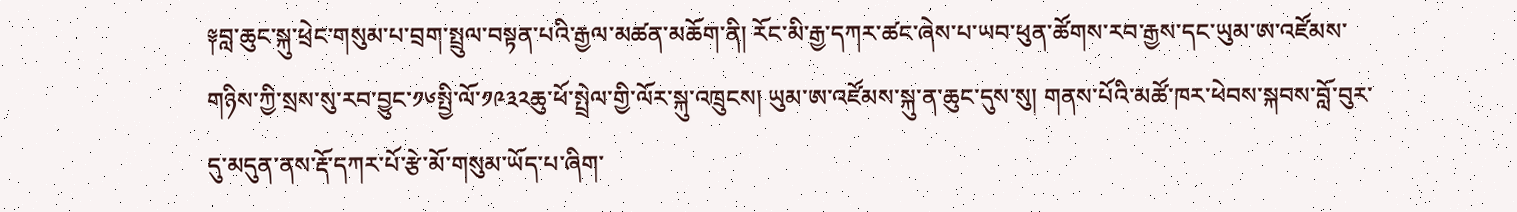༈བླ་ཆུང་སྐུ་ཕྲེང་གསུམ་པ་བྲག་སྤྲུལ་བསྟན་པའི་རྒྱལ་མཚན་མཆོག་ནི། རོང་མི་རྒྱ་དཀར་ཚང་ཞེས་པ་ཡབ་ཕུན་ཚོགས་རབ་རྒྱས་དང་ཡུམ་ཨ་འཛོམས་གཉིས་ཀྱི་སྲས་སུ་རབ་བྱུང་༡༦སྤྱི་ལོ་༡༩༣༢ཆུ་ཕོ་སྤྲེལ་གྱི་ལོར་སྐུ་འཁྲུངས། ཡུམ་ཨ་འཛོམས་སྐུ་ན་ཆུང་དུས་སུ། གནས་པོའི་མཚོ་ཁར་ཕེབས་སྐབས་བློ་བུར་དུ་མདུན་ནས་རྡོ་དཀར་པོ་རྩེ་མོ་གསུམ་ཡོད་པ་ཞིག་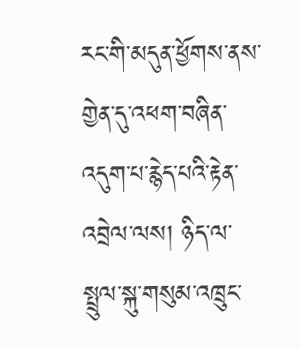རང་གི་མདུན་ཕྱོགས་ནས་གྱེན་དུ་འཕག་བཞིན་འདུག་པ་རྙེད་པའི་རྟེན་འབྲེལ་ལས། ཉིད་ལ་སྤྲུལ་སྐུ་གསུམ་འཁྲུང་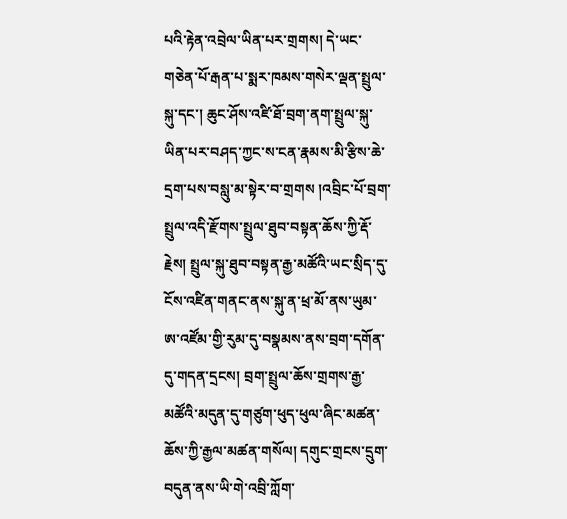པའི་རྟེན་འབྲེལ་ཡིན་པར་གྲགས། དེ་ཡང་གཅེན་པོ་རྒན་པ་སྨར་ཁམས་གསེར་ལྡན་སྤྲུལ་སྐུ་དང་། ཆུང་ཤོས་འཛི་ཐོ་བྲག་ནག་སྤྲུལ་སྐུ་ཡིན་པར་བཤད་ཀྱང་ས་ངན་རྣམས་མི་རྩིས་ཆེ་དྲག་པས་བསླུ་མ་སྟེར་བ་གྲགས །འབྲིང་པོ་བྲག་སྤྲུལ་འདི་རྫོགས་སྤྲུལ་ཐུབ་བསྟན་ཆོས་ཀྱི་རྡོ་རྗེས། སྤྲུལ་སྐུ་ཐུབ་བསྟན་རྒྱ་མཚོའི་ཡང་སྲིད་དུ་ངོས་འཛིན་གནང་ནས་སྐུ་ན་ཕྲ་མོ་ནས་ཡུམ་ཨ་འཛོམ་གྱི་རུམ་དུ་བསྣམས་ནས་བྲག་དགོན་དུ་གདན་དྲངས། བྲག་སྤྲུལ་ཆོས་གྲགས་རྒྱ་མཚོའི་མདུན་དུ་གཙུག་ཕུད་ཕུལ་ཞིང་མཚན་ཆོས་ཀྱི་རྒྱལ་མཚན་གསོལ། དགུང་གྲངས་དྲུག་བདུན་ནས་ཡི་གེ་འབྲི་ཀློག་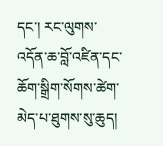དང་། རང་ལུགས་འདོན་ཆ་བློ་འཛིན་དང་ཆོག་སྒྲིག་སོགས་ཚེག་མེད་པ་ཐུགས་སུ་ཆུད།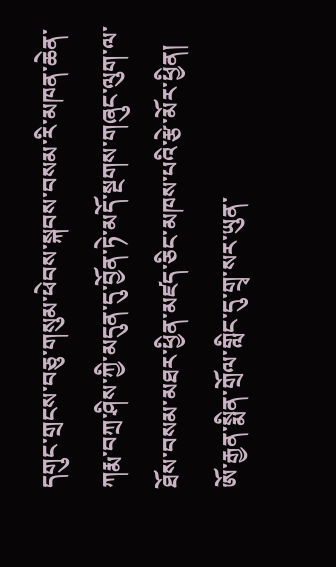དགུང་གྲངས་བཅུ་གསུམ་ཕེབས་སྐབས་བསམ་རི་མཁན་ཆེན་ཀརྨ་བཀྲ་ཤིས་ཀྱི་མདུན་དུ་བྱོན་ཏེ་མདོ་སྔགས་གཞུང་ལུག་ལ་ཐོས་བསམ་མཐར་ཕྱིན་མཛད་ཅིང་མཁས་པའི་རྩེ་མོར་ཕྱིན། ཨོ་རྒྱན་སྨིན་གྲོལ་གླིང་དུ་གྲྭ་སར་ཡུན་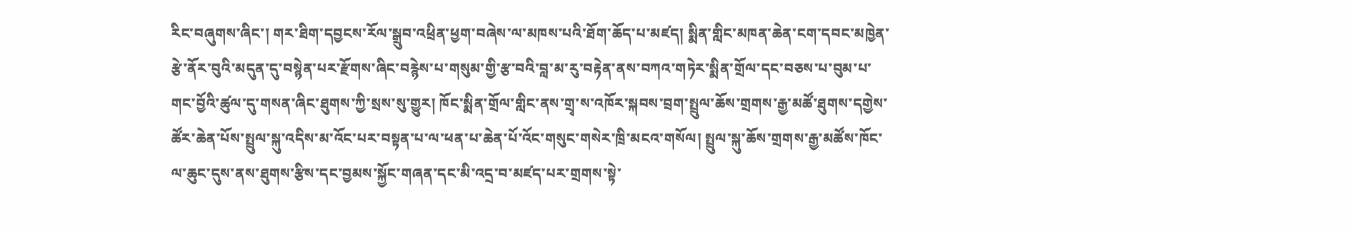རིང་བཞུགས་ཞིང་། གར་ཐིག་དབྱངས་རོལ་སྒྲུབ་འཕྲིན་ཕྱག་བཞེས་ལ་མཁས་པའི་ཐོག་ཆོད་པ་མཛད། སྨིན་གླིང་མཁན་ཆེན་ངག་དབང་མཁྱེན་རྩེ་ནོར་བུའི་མདུན་དུ་བསྙེན་པར་རྫོགས་ཞིང་བརྙེས་པ་གསུམ་གྱི་རྩ་བའི་བླ་མ་རུ་བརྟེན་ནས་བཀའ་གཏེར་སྨིན་གྲོལ་དང་བཅས་པ་བུམ་པ་གང་བྱོའི་ཚུལ་དུ་གསན་ཞིང་ཐུགས་ཀྱི་སྲས་སུ་གྱུར། ཁོང་སྨིན་གྲོལ་གླིང་ནས་གྲྭ་ས་འཁོར་སྐབས་བྲག་སྤྲུལ་ཆོས་གྲགས་རྒྱ་མཚོ་ཐུགས་དགྱེས་ཚོར་ཆེན་པོས་སྤྲུལ་སྐུ་འདིས་མ་འོང་པར་བསྟན་པ་ལ་ཕན་པ་ཆེན་པོ་འོང་གསུང་གསེར་ཁྲི་མངའ་གསོལ། སྤྲུལ་སྐུ་ཆོས་གྲགས་རྒྱ་མཚོས་ཁོང་ལ་ཆུང་དུས་ནས་ཐུགས་རྩིས་དང་བྱམས་སྐྱོང་གཞན་དང་མི་འདྲ་བ་མཛད་པར་གྲགས་སྟེ་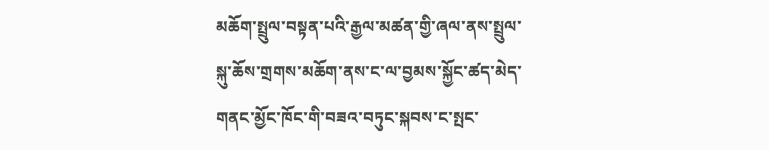མཆོག་སྤྲུལ་བསྟན་པའི་རྒྱལ་མཚན་གྱི་ཞལ་ནས་སྤྲུལ་སྐུ་ཆོས་གྲགས་མཆོག་ནས་ང་ལ་བྱམས་སྐྱོང་ཚད་མེད་གནང་མྱོང་ཁོང་གི་བཟའ་བཏུང་སྐབས་ང་སྤང་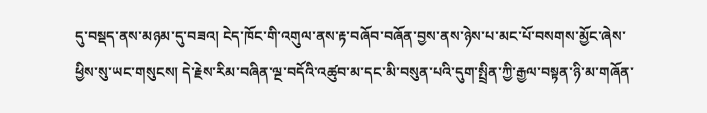དུ་བསྡད་ནས་མཉམ་དུ་བཟའ། ངེད་ཁོང་གི་འགུལ་ནས་རྟ་བཞོབ་བཞོན་བྱས་ནས་ཉེས་པ་མང་པོ་བསགས་མྱོང་ཞེས་ཕྱིས་སུ་ཡང་གསུངས། དེ་རྗེས་རིམ་བཞིན་ལྔ་བདོའི་འཚུབ་མ་དང་མི་བསུན་པའི་དུག་སྤྲིན་ཀྱི་རྒྱལ་བསྟན་ཉི་མ་གཞོན་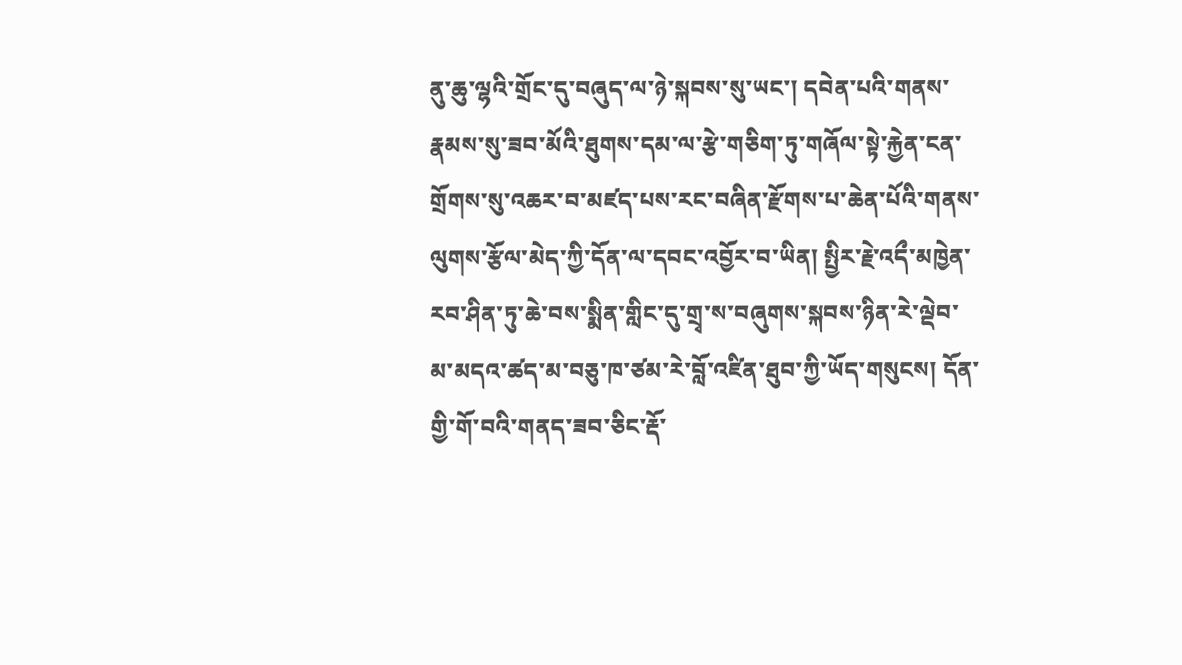ནུ་ཆུ་ལྷའི་གྲོང་དུ་བཞུད་ལ་ཉེ་སྐབས་སུ་ཡང་། དབེན་པའི་གནས་རྣམས་སུ་ཟབ་མོའི་ཐུགས་དམ་ལ་རྩེ་གཅིག་ཏུ་གཞོལ་སྟེ་རྐྱེན་ངན་གྲོགས་སུ་འཆར་བ་མཛད་པས་རང་བཞིན་རྫོགས་པ་ཆེན་པོའི་གནས་ལུགས་རྩོལ་མེད་ཀྱི་དོན་ལ་དབང་འབྱོར་བ་ཡིན། སྤྱིར་རྗེ་འདྀ་མཁྱེན་རབ་ཤིན་ཏུ་ཆེ་བས་སྨིན་གླིང་དུ་གྲྭ་ས་བཞུགས་སྐབས་ཉིན་རེ་ལྡེབ་མ་མདའ་ཚད་མ་བཅུ་ཁ་ཙམ་རེ་བློ་འཛིན་ཐུབ་ཀྱི་ཡོད་གསུངས། དོན་གྱི་གོ་བའི་གནད་ཟབ་ཅིང་རྡོ་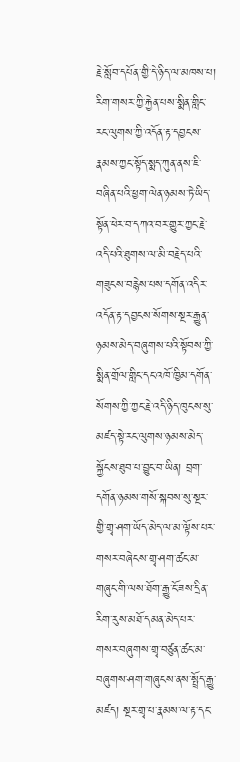རྗེ་སློབ་དཔོན་གྱི་དེ་ཉིད་ལ་མཁས་པ། རིག་གསར་ཀྱི་རྐྱེན་པས་སྨིན་གླིང་རང་ལུགས་ཀྱི་འདོན་རྟ་དབྱངས་རྣམས་ཀྱང་སྟོད་སྨད་ཀུན་ནས་ཇི་བཞིན་པའི་ཕྱག་ལེན་ཉམས་ཏེ་ཡིད་སྟོན་ཕེར་བ་དཀའ་བར་གྱུར་ཀྱང་རྗེ་འདི་པའི་ཐུགས་ལ་མི་བརྗེད་པའི་གཟུངས་བརྙེས་པས་དགོན་འདིར་འདོན་རྟ་དབྱངས་སོགས་སྔར་རྒྱུན་ཉམས་མེད་བཞུགས་པའི་སྟོབས་ཀྱི་སྨིན་གྲོལ་གླིང་དང་འཁོ་ཁྱིམ་དགོན་སོགས་ཀྱི་ཀྱང་རྗེ་འདི་ཉིད་ཁུངས་སུ་མཛད་སྟེ་རང་ལུགས་ཉམས་མེད་སྐྱོངས་ཐུབ་པ་བྱུང་བ་ཡིན། བྲག་དགོན་ཉམས་གསོ་སྐབས་སུ་སྔར་གྱི་གྲྭ་ཤག་ཡོད་མེད་ལ་མ་ལྟོས་པར་གསར་བཞེངས་གྲྭ་ཤག་ཚང་མ་གཞུང་གི་ལས་ཐོག་རྒྱུ་ངོ་ཟས་དྲིན་རིག་རུས་མཐོ་དམན་མེད་པར་གསར་བཞུགས་གྲྭ་བཙུན་ཚང་མ་བཞུགས་ཤག་གཞུངས་ནས་སྤྲོད་རྒྱུ་མཛད། སྔར་གྲྭ་པ་རྣམས་ལ་རྟ་དང་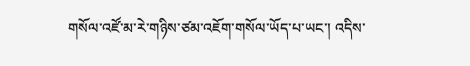གསོལ་འཛོ་མ་རེ་གཉིས་ཙམ་འཇོག་གསོལ་ཡོད་པ་ཡང་། འདིས་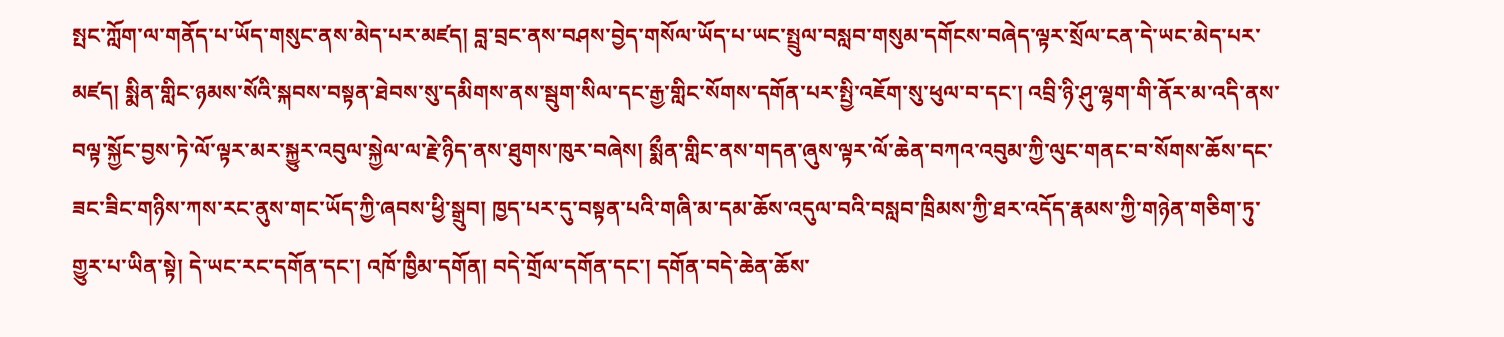སྤང་ཀློག་ལ་གནོད་པ་ཡོད་གསུང་ནས་མེད་པར་མཛད། བླ་བྲང་ནས་བཤས་བྱེད་གསོལ་ཡོད་པ་ཡང་སྤྲུལ་བསླབ་གསུམ་དགོངས་བཞེད་ལྟར་སྲོལ་ངན་དེ་ཡང་མེད་པར་མཛད། སྨིན་གླིང་ཉམས་སོའི་སྐབས་བསྟན་ཐེབས་སུ་དམིགས་ནས་སྦུག་སིལ་དང་རྒྱ་གླིང་སོགས་དགོན་པར་སྤྱི་འཇོག་སུ་ཕུལ་བ་དང་། འབྲི་ཉི་ཤུ་ལྷག་གི་ནོར་མ་འདི་ནས་བལྟ་སྐྱོང་བྱས་ཏེ་ལོ་ལྟར་མར་སྐྱུར་འབུལ་སྐྱེལ་ལ་རྗེ་ཉིད་ནས་ཐུགས་ཁུར་བཞེས། སྨྀན་གླིང་ནས་གདན་ཞུས་ལྟར་ལོ་ཆེན་བཀའ་འབུམ་ཀྱི་ལུང་གནང་བ་སོགས་ཆོས་དང་ཟང་ཟིང་གཉིས་ཀས་རང་ནུས་གང་ཡོད་ཀྱི་ཞབས་ཕྱི་སྒྲུབ། ཁྱད་པར་དུ་བསྟན་པའི་གཞི་མ་དམ་ཆོས་འདུལ་བའི་བསླབ་ཁྲིམས་ཀྱི་ཐར་འདོད་རྣམས་ཀྱི་གཉེན་གཅིག་ཏུ་གྱུར་པ་ཡིན་སྟེ། དེ་ཡང་རང་དགོན་དང་། འཁོ་ཁྱིམ་དགོན། བདེ་གྲོལ་དགོན་དང་། དགོན་བདེ་ཆེན་ཆོས་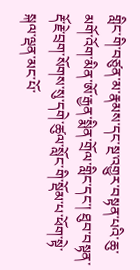གླིང་གི་བཙུན་མ་རྣམས་དང་སྔ་འགྱུར་བསྟན་པའི་ཆུ་མགོ་འོག་མིན་ཨོ་རྒྱན་སྨིན་གྲོལ་གླིང་དང་། ཐུབ་བསྟན་རྡོ་རྗེ་བྲག་སོགས་སུ་དགེ་ཚུལ་སློང་གི་སྡོམ་པ་ཕོག་སྟེ་སྐལ་ལྡན་མང་པོ་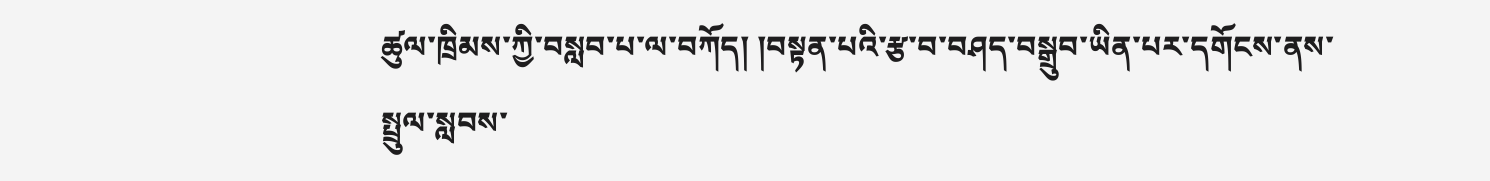ཚུལ་ཁྲིམས་ཀྱི་བསླབ་པ་ལ་བཀོད། །བསྟན་པའི་རྩ་བ་བཤད་བསྒྲུབ་ཡིན་པར་དགོངས་ནས་སྤྲུལ་སླབས་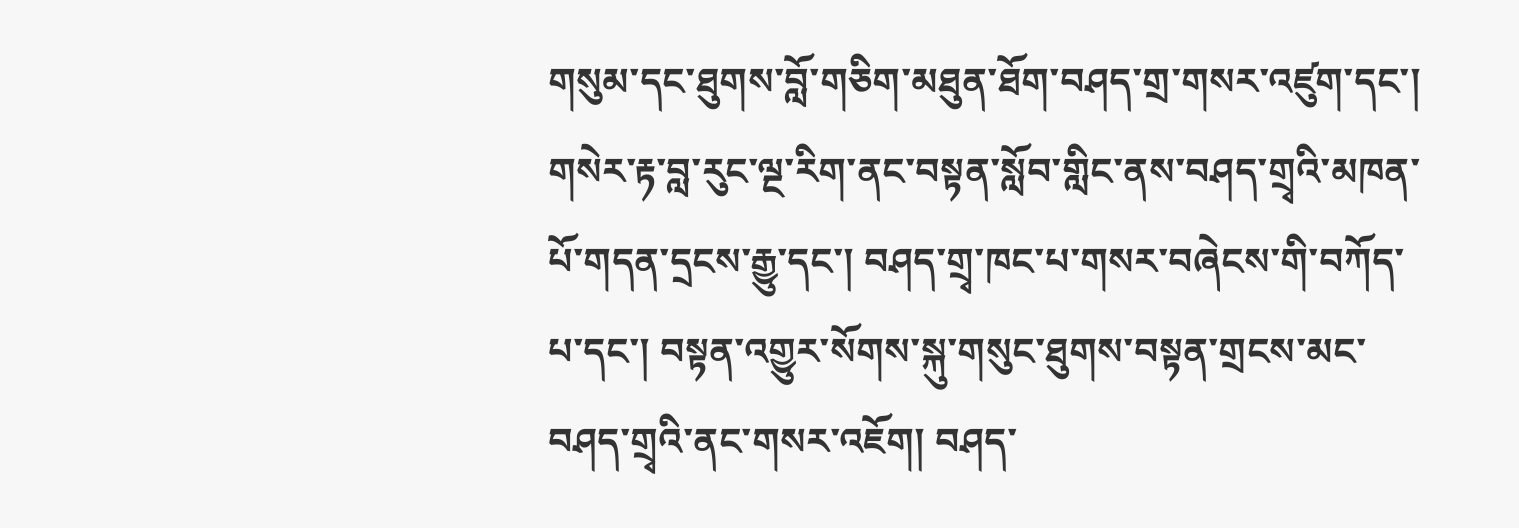གསུམ་དང་ཐུགས་བློ་གཅིག་མཐུན་ཐོག་བཤད་གྲ་གསར་འཛུག་དང་།  གསེར་རྟ་བླ་རུང་ལྔ་རིག་ནང་བསྟན་སློབ་གླིང་ནས་བཤད་གྲྭའི་མཁན་པོ་གདན་དྲངས་རྒྱུ་དང་། བཤད་གྲྭ་ཁང་པ་གསར་བཞེངས་གི་བཀོད་པ་དང་། བསྟན་འགྱུར་སོགས་སྐུ་གསུང་ཐུགས་བསྟན་གྲངས་མང་བཤད་གྲྭའི་ནང་གསར་འཇོག། བཤད་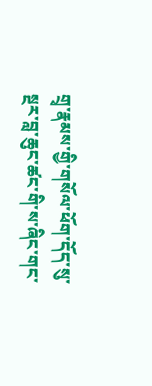གྲྭ་རྣམས་གྱི་གསོལ་ཕོག་དོད་སུ་སྔར་བླ་ཆུང་ཚང་གི་ས་ཞིང་གང་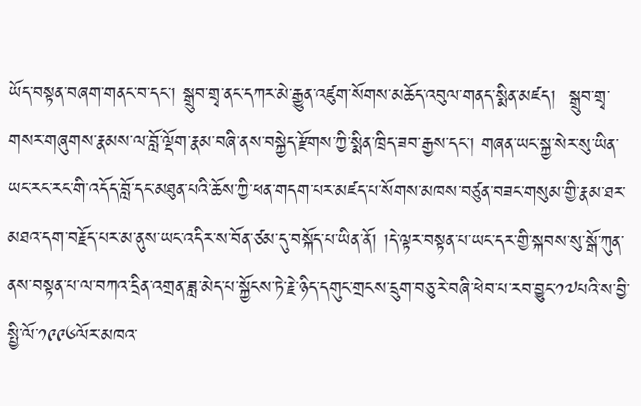ཡོད་བསྟན་བཞག་གནང་བ་དང་། སྒྲུབ་གྲྭ་ནང་དཀར་མེ་རྒྱུན་འཛུག་སོགས་མཆོད་འབུལ་གནད་སྨིན་མཛད།  སྒྲུབ་གྲྭ་གསར་གཞུགས་རྣམས་ལ་བློ་ལྡོག་རྣམ་བཞི་ནས་བསྐྱེད་རྫོགས་ཀྱི་སྨིན་ཁྲིད་ཟབ་རྒྱས་དང་། གཞན་ཡང་སྐྱ་སེར་སུ་ཡིན་ཡང་རང་རང་གི་འདོད་བློ་དང་མཐུན་པའི་ཆོས་ཀྱི་ཕན་གདག་པར་མཛད་པ་སོགས་མཁས་བཙུན་བཟང་གསུམ་གྱི་རྣམ་ཐར་མཐའ་དག་བརྗོད་པར་མ་ནུས་ཡང་འདིར་ས་བོན་ཙམ་དུ་བསྐོད་པ་ཡིན་ནོ། །དེ་ལྟར་བསྟན་པ་ཡང་དར་གྱི་སྐབས་སུ་སྒོ་ཀུན་ནས་བསྟན་པ་ལ་བཀའ་དྲིན་འགྲན་ཟླ་མེད་པ་སྐྱོངས་ཏེ་རྗེ་ཉིད་དགུང་གྲངས་དྲུག་བཅུ་རེ་བཞི་ཕེབ་པ་རབ་བྱུང་༡༧པའི་ས་བྱི་སྤྱི་ལོ་༡༩༩༦ལོར་མཁའ་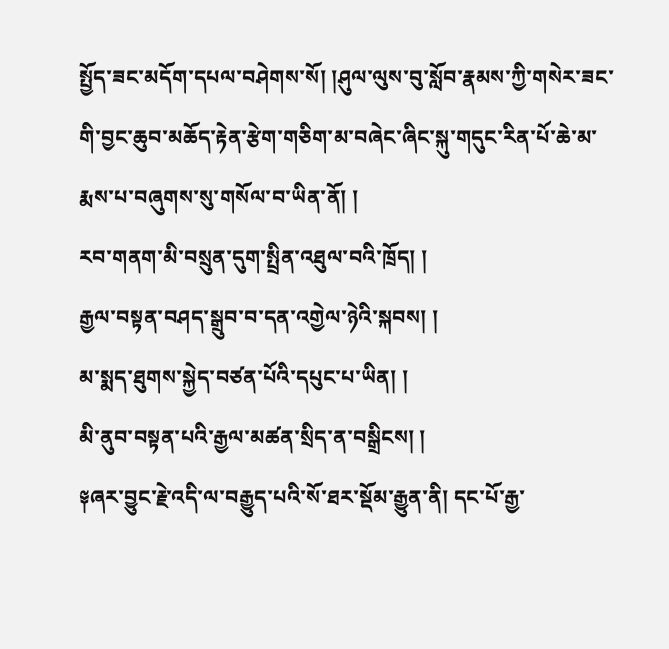སྤྱོད་ཟང་མདོག་དཔལ་བཤེགས་སོ། །ཤུལ་ལུས་བུ་སློབ་རྣམས་ཀྱི་གསེར་ཟང་གི་བྱང་ཆུབ་མཆོད་རྟེན་རྩེག་གཅིག་མ་བཞེང་ཞིང་སྐུ་གདུང་རིན་པོ་ཆེ་མ་རྨས་པ་བཞུགས་སུ་གསོལ་བ་ཡིན་ནོ། །
རབ་གནག་མི་བསྲུན་དུག་སྤྲིན་འཐུལ་བའི་ཁྲོད། །
རྒྱལ་བསྟན་བཤད་སྒྲུབ་བ་དན་འགྱེལ་ཉེའི་སྐབས། །
མ་སྨད་ཐུགས་སྐྱེད་བཙན་པོའི་དཔུང་པ་ཡིན། །
མི་ནུབ་བསྟན་པའི་རྒྱལ་མཚན་སྲིད་ན་བསྒྲིངས། །
༈ཞར་བྱུང་རྗེ་འདི་ལ་བརྒྱུད་པའི་སོ་ཐར་སྡོམ་རྒྱུན་ནི། དང་པོ་རྒྱ་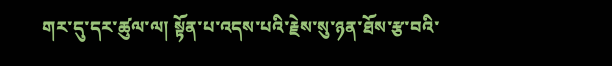གར་དུ་དར་ཚུལ་ལ། སྟོན་པ་འདས་པའི་རྗེས་སུ་ཉན་ཐོས་རྩ་བའི་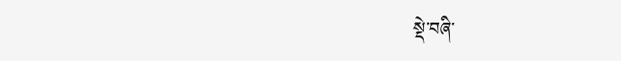སྡེ་བཞི་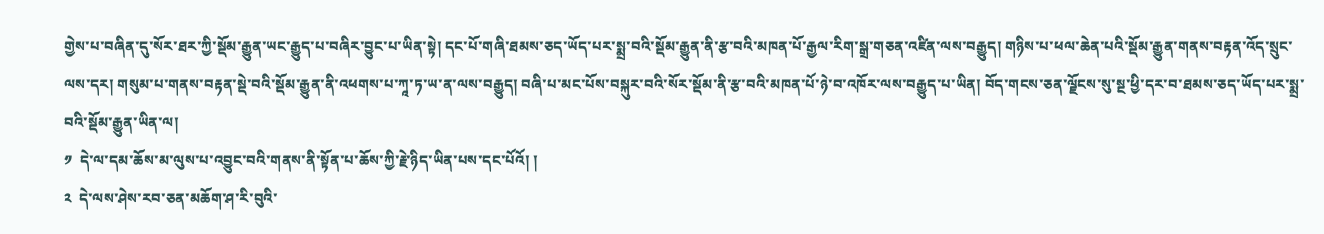གྱེས་པ་བཞིན་དུ་སོར་ཐར་ཀྱི་སྡོམ་རྒྱུན་ཡང་རྒྱུད་པ་བཞིར་བྱུང་པ་ཡིན་སྟེ། དང་པོ་གཞི་ཐམས་ཅད་ཡོད་པར་སྨྲ་བའི་སྡོམ་རྒྱུན་ནི་རྩ་བའི་མཁན་པོ་རྒྱལ་རིག་སྒྲ་གཅན་འཛིན་ལས་བརྒྱུད། གཉིས་པ་ཕལ་ཆེན་པའི་སྡོམ་རྒྱུན་གནས་བརྟན་འོད་སྲུང་ལས་དར། གསུམ་པ་གནས་བརྟན་སྡེ་བའི་སྡོམ་རྒྱུན་ནི་འཕགས་པ་ཀཱ་ཏ་ཡ་ན་ལས་བརྒྱུད། བཞི་པ་མང་པོས་བསྐུར་བའི་སོར་སྡོམ་ནི་རྩ་བའི་མཁན་པོ་ཉེ་བ་འཁོར་ལས་བརྒྱུད་པ་ཡིན། བོད་གངས་ཅན་ལྗོངས་སུ་སྔ་ཕྱི་དར་བ་ཐམས་ཅད་ཡོད་པར་སྨྲ་བའི་སྡོམ་རྒྱུན་ཡིན་ལ།
༡  དེ་ལ་དམ་ཆོས་མ་ལུས་པ་འབྱུང་བའི་གནས་ནི་སྟོན་པ་ཆོས་ཀྱི་རྗེ་ཉིད་ཡིན་པས་དང་པོའོ། །
༢  དེ་ལས་ཤེས་རབ་ཅན་མཆོག་ཤ་རི་བུའི་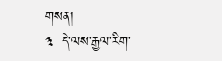གསན།
༣  དེ་ལས་རྒྱལ་རིག་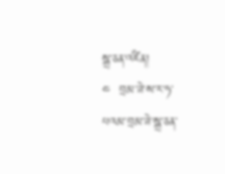སྒྲ་ཅན་འཛིན།
༤  བྲམ་ཟེ་ས་ར་ཧ་པའམ་བྲམ་ཟེ་སྒྲ་ཅན་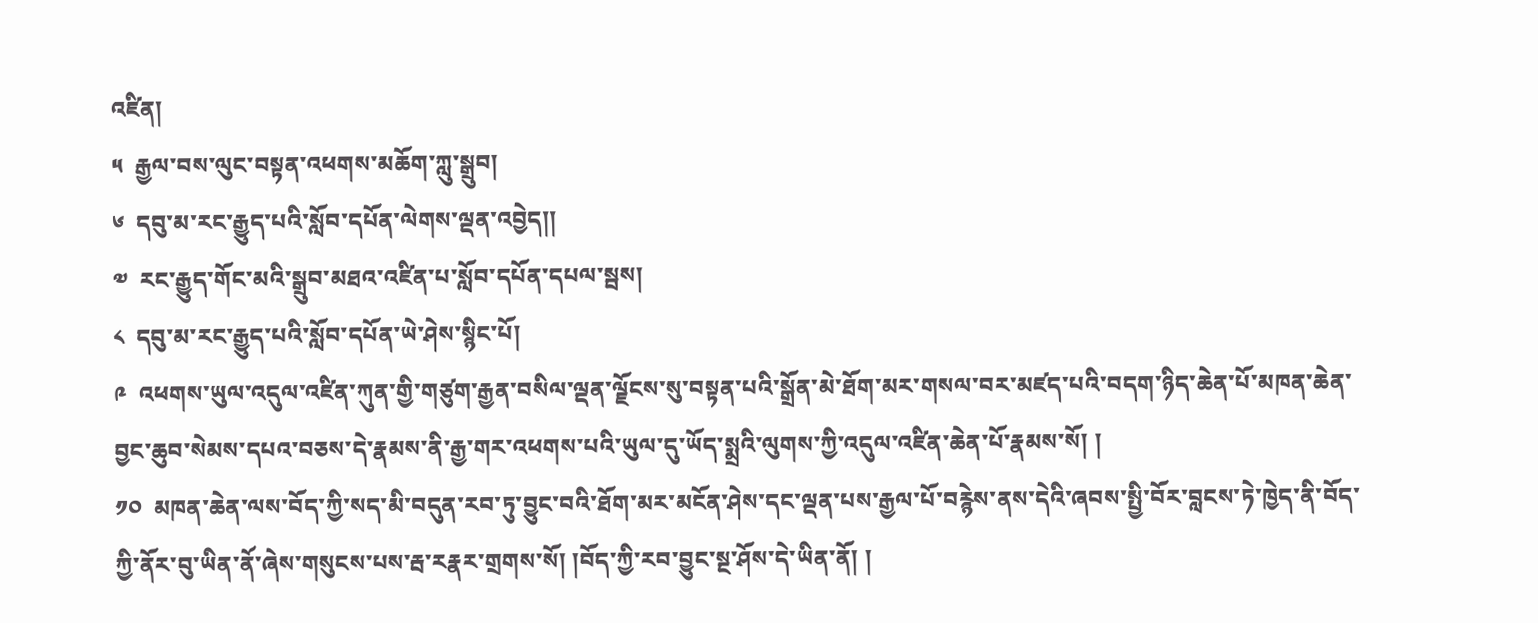འཛིན།
༥  རྒྱལ་བས་ལུང་བསྟན་འཕགས་མཆོག་ཀླུ་སྒྲུབ།
༦  དབུ་མ་རང་རྒྱུད་པའི་སློབ་དཔོན་ལེགས་ལྡན་འབྱེད།།
༧  རང་རྒྱུད་གོང་མའི་སྒྲུབ་མཐའ་འཛིན་པ་སློབ་དཔོན་དཔལ་སྦས།
༨  དབུ་མ་རང་རྒྱུད་པའི་སློབ་དཔོན་ཡེ་ཤེས་སྙིང་པོ།
༩  འཕགས་ཡུལ་འདུལ་འཛིན་ཀུན་གྱི་གཙུག་རྒྱན་བསིལ་ལྡན་ལྗོངས་སུ་བསྟན་པའི་སྒྲོན་མེ་ཐོག་མར་གསལ་བར་མཛད་པའི་བདག་ཉིད་ཆེན་པོ་མཁན་ཆེན་བྱང་ཆུབ་སེམས་དཔའ་བཅས་དེ་རྣམས་ནི་རྒྱ་གར་འཕགས་པའི་ཡུལ་དུ་ཡོད་སྨྲའི་ལུགས་ཀྱི་འདུལ་འཛིན་ཆེན་པོ་རྣམས་སོ། །
༡༠  མཁན་ཆེན་ལས་བོད་ཀྱི་སད་མི་བདུན་རབ་ཏུ་བྱུང་བའི་ཐོག་མར་མངོན་ཤེས་དང་ལྡན་པས་རྒྱལ་པོ་བརྙེས་ནས་དེའི་ཞབས་སྤྱི་བོར་བླངས་ཏེ་ཁྱེད་ནི་བོད་ཀྱི་ནོར་བུ་ཡིན་ནོ་ཞེས་གསུངས་པས་རྦ་རརྣར་གྲགས་སོ། །བོད་ཀྱི་རབ་བྱུང་སྔ་ཤོས་དེ་ཡིན་ནོ། །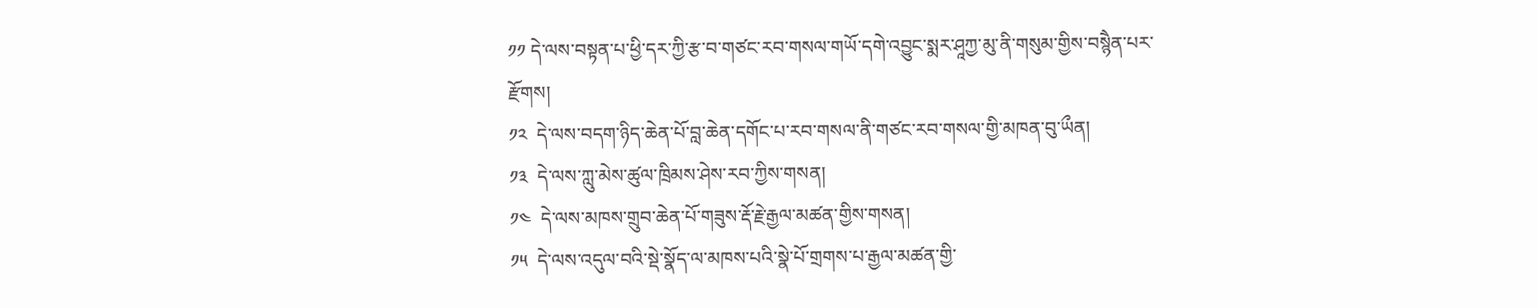༡༡ དེ་ལས་བསྟན་པ་ཕྱི་དར་ཀྱི་རྩ་བ་གཙང་རབ་གསལ་གཡོ་དགེ་འབྱུང་སྨར་ཤཱཀྱ་མུ་ནི་གསུམ་གྱིས་བསྙཻན་པར་རྫོགས།
༡༢  དེ་ལས་བདག་ཉིད་ཆེན་པོ་བླ་ཆེན་དགོང་པ་རབ་གསལ་ནི་གཙང་རབ་གསལ་གྱི་མཁན་བུ་ཡྀན།
༡༣  དེ་ལས་ཀླུ་མེས་ཚུལ་ཁྲིམས་ཤེས་རབ་ཀྱིས་གསན།
༡༤  དེ་ལས་མཁས་གྲུབ་ཆེན་པོ་གཟུས་རྡོ་རྗེ་རྒྱལ་མཚན་གྱིས་གསན།
༡༥  དེ་ལས་འདུལ་བའི་སྡེ་སྣོད་ལ་མཁས་པའི་སྣེ་པོ་གྲགས་པ་རྒྱལ་མཚན་གྱི་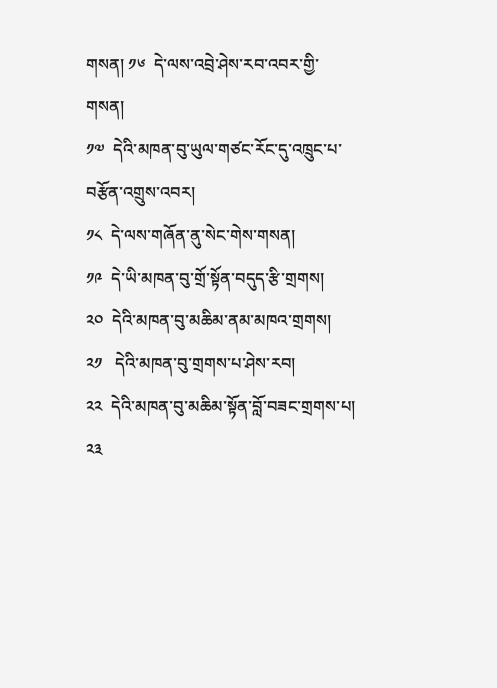གསན། ༡༦  དེ་ལས་འབྲེ་ཤེས་རབ་འབར་གྱི་གསན།
༡༧  དེའི་མཁན་བུ་ཡུལ་གཙང་རོང་དུ་འཁྲུང་པ་བརྩོན་འགྲུས་འབར།
༡༨  དེ་ལས་གཞོན་ནུ་སེང་གེས་གསན།
༡༩  དེ་ཡི་མཁན་བུ་གྲོ་སྟོན་བདུད་རྩི་གྲགས།
༢༠  དེའི་མཁན་བུ་མཆིམ་ནམ་མཁའ་གྲགས།
༢༡   དེའི་མཁན་བུ་གྲགས་པ་ཤེས་རབ།
༢༢  དེའི་མཁན་བུ་མཆིམ་སྟོན་བློ་བཟང་གྲགས་པ།
༢༣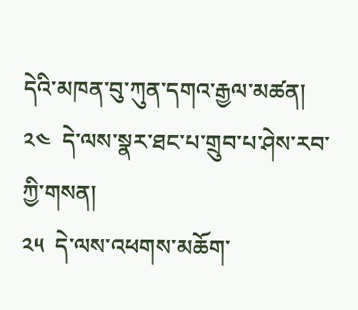དེའི་མཁན་བུ་ཀུན་དགའ་རྒྱལ་མཚན།
༢༤  དེ་ལས་སྣར་ཐང་པ་གྲུབ་པ་ཤེས་རབ་ཀྱི་གསན།
༢༥  དེ་ལས་འཕགས་མཆོག་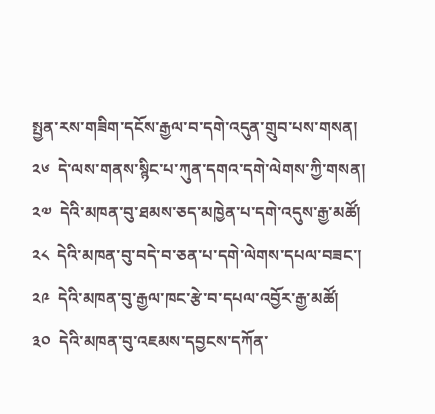སྤྱན་རས་གཟིག་དངོས་རྒྱལ་བ་དགེ་འདུན་གྲུབ་པས་གསན།
༢༦  དེ་ལས་གནས་སྙིང་པ་ཀུན་དགའ་དགེ་ལེགས་ཀྱི་གསན།
༢༧  དེའི་མཁན་བུ་ཐམས་ཅད་མཁྱེན་པ་དགེ་འདུས་རྒྱ་མཚོ།
༢༨  དེའི་མཁན་བུ་བདེ་བ་ཅན་པ་དགེ་ལེགས་དཔལ་བཟང་།
༢༩  དེའི་མཁན་བུ་རྒྱལ་ཁང་རྩེ་བ་དཔལ་འབྱོར་རྒྱ་མཚོ།
༣༠  དེའི་མཁན་བུ་འཇམས་དབྱངས་དཀོན་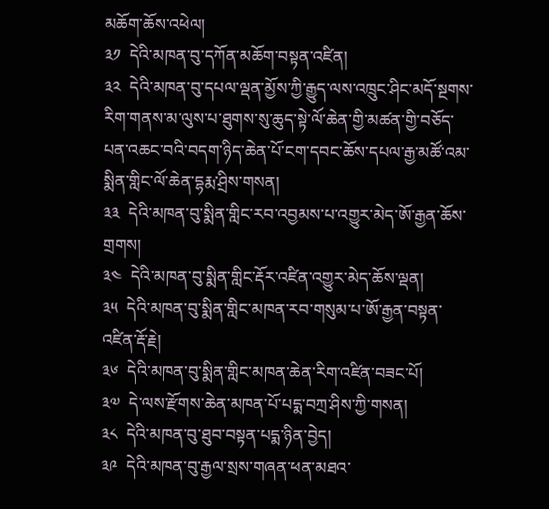མཆོག་ཆོས་འཕེལ།
༣༡  དེའི་མཁན་བུ་དཀོན་མཆོག་བསྟན་འཛིན།
༣༢  དེའི་མཁན་བུ་དཔལ་ལྡན་མྱོས་ཀྱི་རྒྱུད་ལས་འཁྲུང་ཤིང་མདོ་སྔགས་རིག་གནས་མ་ལུས་པ་ཐུགས་སུ་ཆུད་སྟེ་ལོ་ཆེན་གྱི་མཚན་གྱི་བཅོད་པན་འཆང་བའི་བདག་ཉིད་ཆེན་པོ་ངག་དབང་ཆོས་དཔལ་རྒྱ་མཚོ་འམ་སྨིན་གླིང་ལོ་ཆེན་དྷརྨ་ཤྲིས་གསན།
༣༣  དེའི་མཁན་བུ་སྨིན་གླིང་རབ་འབྱམས་པ་འགྱུར་མེད་ཨོ་རྒྱན་ཆོས་གྲགས།
༣༤  དེའི་མཁན་བུ་སྨིན་གླིང་རྡོར་འཛིན་འགྱུར་མེད་ཆོས་ལྡན།
༣༥  དེའི་མཁན་བུ་སྨིན་གླིང་མཁན་རབ་གསུམ་པ་ཨོ་རྒྱན་བསྟན་འཛིན་རྡོ་རྗེ།
༣༦  དེའི་མཁན་བུ་སྨིན་གླིང་མཁན་ཆེན་རིག་འཛིན་བཟང་པོ།
༣༧  དེ་ལས་རྫོགས་ཆེན་མཁན་པོ་པདྨ་བཀྲ་ཤིས་ཀྱི་གསན།
༣༨  དེའི་མཁན་བུ་ཐུབ་བསྟན་པདྨ་ཉིན་བྱེད།
༣༩  དེའི་མཁན་བུ་རྒྱལ་སྲས་གཞན་ཕན་མཐའ་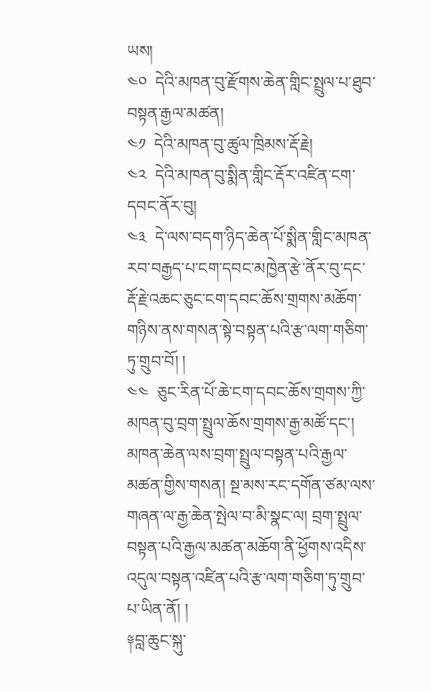ཡས།
༤༠  དེའི་མཁན་བུ་རྫོགས་ཆེན་གླིང་སྤྲུལ་པ་ཐུབ་བསྟན་རྒྱལ་མཚན།
༤༡  དེའི་མཁན་བུ་ཚུལ་ཁྲིམས་རྡོ་རྗེ།
༤༢  དེའི་མཁན་བུ་སྨིན་གླིང་རྡོར་འཛིན་ངག་དབང་ནོར་བུ།
༤༣  དེ་ལས་བདག་ཉིད་ཆེན་པོ་སྨིན་གླིང་མཁན་རབ་བརྒྱད་པ་ངག་དབང་མཁྱེན་རྩེ་ནོར་བུ་དང་རྡོ་རྗེ་འཆང་ཅུང་ངག་དབང་ཆོས་གྲགས་མཆོག་གཉིས་ནས་གསན་སྟེ་བསྟན་པའི་རྩ་ལག་གཅིག་ཏུ་གྲུབ་བོ། །
༤༤  ཅུང་རིན་པོ་ཆེ་ངག་དབང་ཆོས་གྲགས་ཀྱི་མཁན་བུ་བྲག་སྤྲུལ་ཆོས་གྲགས་རྒྱ་མཚོ་དང་། མཁན་ཆེན་ལས་བྲག་སྤྲུལ་བསྟན་པའི་རྒྱལ་མཚན་གྱིས་གསན། སྔ་མས་རང་དགོན་ཙམ་ལས་གཞན་ལ་རྒྱ་ཆེན་སྤེལ་བ་མི་སྣང་ལ། བྲག་སྤྲུལ་བསྟན་པའི་རྒྱལ་མཚན་མཆོག་ནི་ཕྱོགས་འདིས་འདུལ་བསྟན་འཛིན་པའི་རྩ་ལག་གཅིག་ཏུ་གྲུབ་པ་ཡིན་ནོ། །
༈བླ་ཆུང་སྐུ་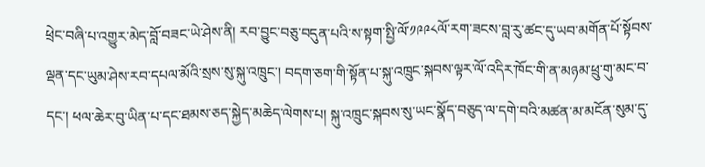ཕྲེང་བཞི་པ་འགྱུར་མེད་བློ་བཟང་ཡེ་ཤེས་ནི། རབ་བྱུང་བཅུ་བདུན་པའི་ས་སྟག་སྤྱི་ལོ་༡༩༩༨ལོ་རག་ཟངས་བླ་རུ་ཚང་དུ་ཡབ་མགོན་པོ་སྟོབས་ལྡན་དང་ཡུམ་ཤེས་རབ་དཔལ་མོའི་སྲས་སུ་སྐུ་འཁྲུང་། བདག་ཅག་གི་སྟོན་པ་སྐུ་འཁྲུང་སྐབས་ལྟར་ལོ་འདིར་ཁོང་གི་ན་མཉམ་ཕྲུ་གུ་མང་བ་དང་། ཕལ་ཆེར་བུ་ཡིན་པ་དང་ཐམས་ཅད་སྐྱེད་མཆེད་ལེགས་པ། སྐུ་འཁྲུང་སྐབས་སུ་ཡང་སྣོད་བཅུད་ལ་དགེ་བའི་མཚན་མ་མངོན་སུམ་དུ་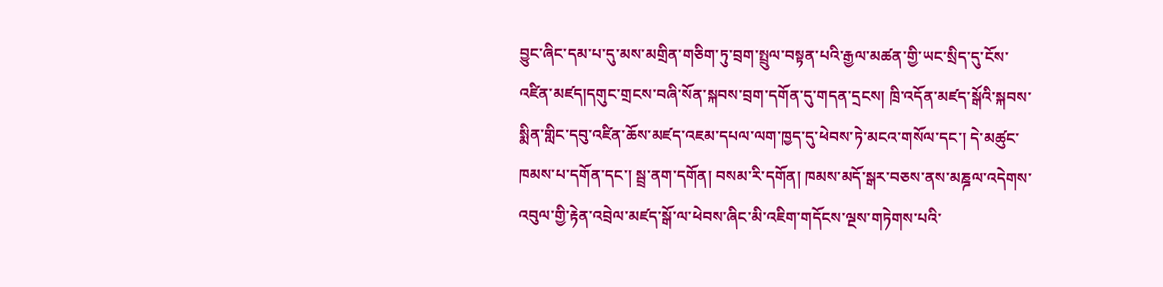བྱུང་ཞིང་དམ་པ་དུ་མས་མགྲིན་གཅིག་ཏུ་བྲག་སྤྲུལ་བསྟན་པའི་རྒྱལ་མཚན་གྱི་ཡང་སྲིད་དུ་ངོས་འཛིན་མཛད།དགུང་གྲངས་བཞི་སོན་སྐབས་བྲག་དགོན་དུ་གདན་དྲངས། ཁྲི་འདོན་མཛད་སྒོའི་སྐབས་སྨིན་གླིང་དབུ་འཛིན་ཆོས་མཛད་འཇམ་དཔལ་ལག་ཁྱད་དུ་ཕེབས་ཏེ་མངའ་གསོལ་དང་། དེ་མཚུང་ཁམས་པ་དགོན་དང་། སྦྲ་ནག་དགོན། བསམ་རི་དགོན། ཁམས་མདོ་སྒར་བཅས་ནས་མཎྜལ་འདེགས་འབུལ་གྱི་རྟེན་འབྲེལ་མཛད་སྒོ་ལ་ཕེབས་ཞིང་མི་འཇིག་གདོངས་ལྔས་གཏེགས་པའི་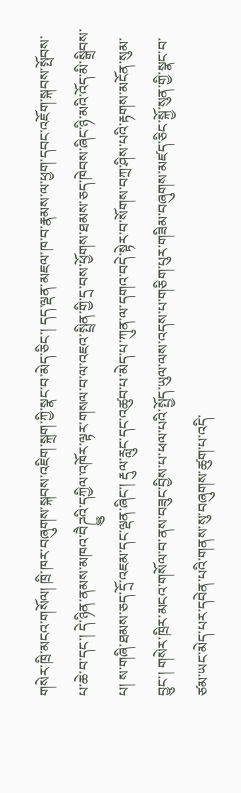གསེར་ཁྲི་མངའ་གསོལ། ཁྲི་ཁར་བཞུགས་སྐབས་འཇིག་སྐྲག་ཀྱི་སྣང་བ་མེད་ཅིང་། དད་ལྡན་མཇལ་ཁ་བ་རྣམས་ལ་ཕྱག་དབང་འཇོག་སྐབས་སྤོབས་པ་ཆེ་བ་དང་། དེ་ཉིན་ནམས་མཁའ་བཻཌྱུའི་དཀྱིལ་འཁོར་ལྟར་གསལ་བ་ལ་འཇའ་སྤྲིན་གྱི་དྲ་བས་ཕྱོགས་ཐམས་ཅད་ཁེབས་ཞིང་ཉི་མའི་འོད་མི་སྒྲིབས་པ། ས་གཞི་ཐམས་ཅད་དྲོ་འཇམ་དང་ལྡན་ཞིང་། རྡུལ་རླུང་དང་འཚུབ་པ་མེད་པ་ཀུན་ལ་དགའ་བདེ་སྟེར་བ་སོགས་བཀྲ་ཤིས་པའི་རྟགས་མངོན་སུམ་བྱུང་། གསེར་ཁྲིར་མངའ་གསོལ་བ་ནས་བཟུང་བྱིས་པ་ཕལ་པའི་སྤྱོད་ཡུལ་ལས་འདས་པ་གཅིག་པུར་གཟིམ་བཞུགས་མཛད་ཅིང་སྐྱོ་སུན་གྱི་སྣང་བ་ཙམ་ཡང་མེད་པར་དབེན་པའི་གནས་སུ་བཞུགས་ཚུག་པ་འདི་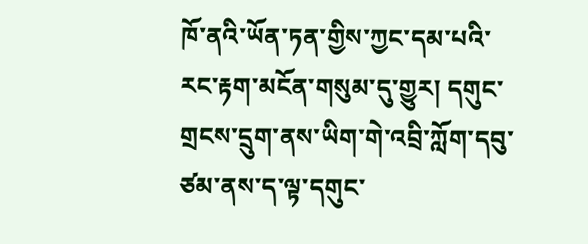ཁོ་ནའི་ཡོན་ཏན་གྱིས་ཀྱང་དམ་པའི་རང་རྟག་མངོན་གསུམ་དུ་གྱུར། དགུང་གྲངས་དྲུག་ནས་ཡིག་གེ་འབྲི་ཀློག་དབུ་ཙམ་ནས་ད་ལྟ་དགུང་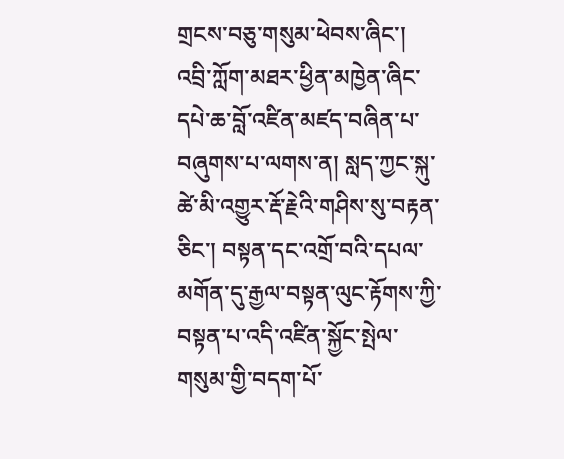གྲངས་བཅུ་གསུམ་ཕེབས་ཞིང་། འབྲི་ཀློག་མཐར་ཕྱིན་མཁྱེན་ཞིང་དཔེ་ཆ་བློ་འཛིན་མཛད་བཞིན་པ་བཞུགས་པ་ལགས་ན། སླད་ཀྱང་སྐུ་ཚེ་མི་འགྱུར་རྡོ་རྗེའི་གཤིས་སུ་བརྟན་ཅིང་། བསྟན་དང་འགྲོ་བའི་དཔལ་མགོན་དུ་རྒྱལ་བསྟན་ལུང་རྟོགས་ཀྱི་བསྟན་པ་འདི་འཛིན་སྐྱོང་སྤེལ་གསུམ་གྱི་བདག་པོ་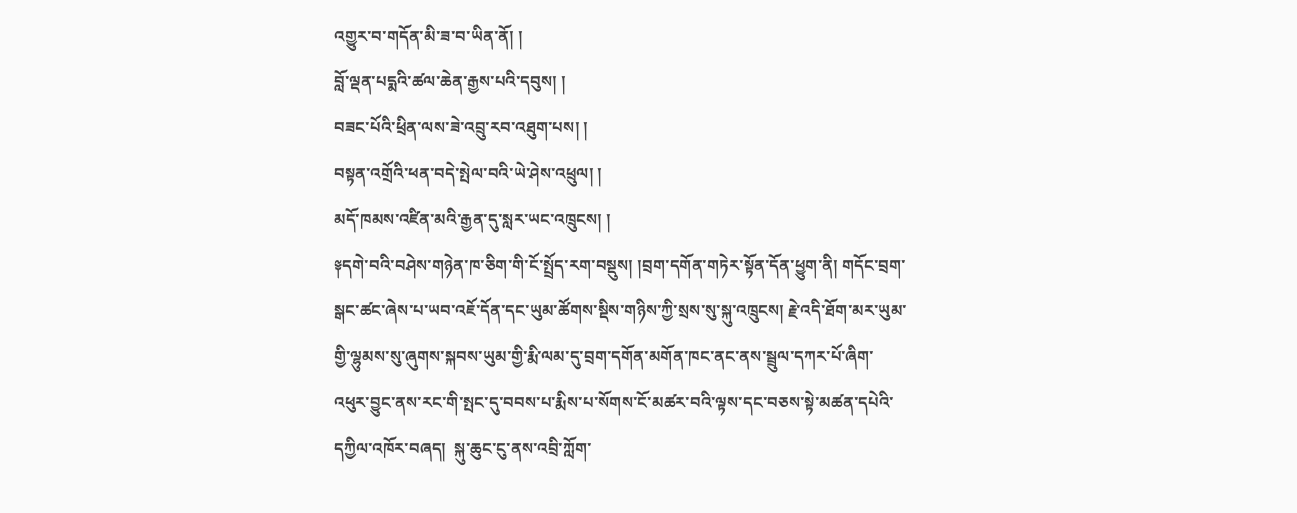འགྱུར་བ་གདོན་མི་ཟ་བ་ཡིན་ནོ། །
བློ་ལྡན་པདྨའི་ཚལ་ཆེན་རྒྱས་པའི་དབུས། །
བཟང་པོའི་ཕྲིན་ལས་ཟེ་འབྲུ་རབ་འཐུག་པས། །
བསྟན་འགྲོའི་ཕན་བདེ་སྤེལ་བའི་ཡེ་ཤེས་འཕྲུལ། །
མདོ་ཁམས་འཛིན་མའི་རྒྱན་དུ་སླར་ཡང་འཁྲུངས། །
༈དགེ་བའི་བཤེས་གཉེན་ཁ་ཅིག་གི་ངོ་སྤྲོད་རག་བསྡུས། །བྲག་དགོན་གཏེར་སྟོན་དོན་ཕྱུག་ནི། གདོང་བྲག་སྒང་ཚང་ཞེས་པ་ཡབ་འཇོ་དོན་དང་ཡུམ་ཚོགས་སྡིས་གཉིས་ཀྱི་སྲས་སུ་སྐུ་འཁྲུངས། རྗེ་འདི་ཐོག་མར་ཡུམ་གྱི་ལྷུམས་སུ་ཞུགས་སྐབས་ཡུམ་གྱི་རྨི་ལམ་དུ་བྲག་དགོན་མགོན་ཁང་ནང་ནས་སྦྲུལ་དཀར་པོ་ཞིག་འཕུར་བྱུང་ནས་རང་གི་སྤང་དུ་བབས་པ་རྨིས་པ་སོགས་ངོ་མཚར་བའི་ལྟས་དང་བཅས་སྟེ་མཚན་དཔེའི་དཀྱིལ་འཁོར་བཞད།  སྐུ་ཆུང་ངུ་ནས་འབྲི་ཀློག་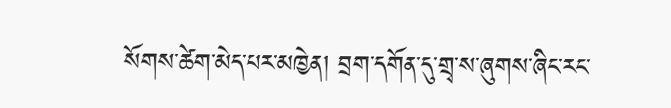སོགས་ཚེག་མེད་པར་མཁྱེན། བྲག་དགོན་དུ་གྲྭ་ས་ཞུགས་ཞིང་རང་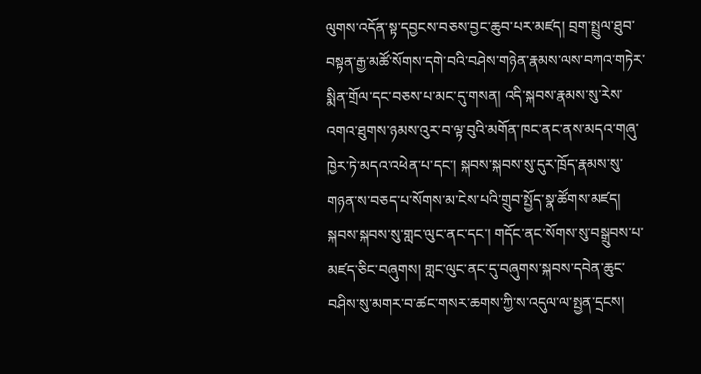ལུགས་འདོན་སྟ་དབྱངས་བཅས་བྱང་ཆུབ་པར་མཛད། བྲག་སྤྲུལ་ཐུབ་བསྟན་རྒྱ་མཚོ་སོགས་དགེ་བའི་བཤེས་གཉེན་རྣམས་ལས་བཀའ་གཏེར་སྨིན་གྲོལ་དང་བཅས་པ་མང་དུ་གསན། འདི་སྐབས་རྣམས་སུ་རེས་འགའ་ཐུགས་ཉམས་འུར་བ་ལྟ་བུའི་མགོན་ཁང་ནང་ནས་མདའ་གཞུ་ཁྱེར་ཏེ་མདའ་འཕེན་པ་དང་། སྐབས་སྐབས་སུ་དུར་ཁྲོད་རྣམས་སུ་གཉན་ས་བཅད་པ་སོགས་མ་ངེས་པའི་གྲུབ་སྤྱོད་སྣ་ཚོགས་མཛད། སྐབས་སྐབས་སུ་གླང་ལུང་ནང་དང་། གདོང་ནང་སོགས་སུ་བསྒྲུབས་པ་མཛད་ཅིང་བཞུགས། གླང་ལུང་ནང་དུ་བཞུགས་སྐབས་དབེན་ཆུང་བཤིས་སུ་མགར་བ་ཚང་གསར་ཆགས་ཀྱི་ས་འདུལ་ལ་སྤྱན་དྲངས།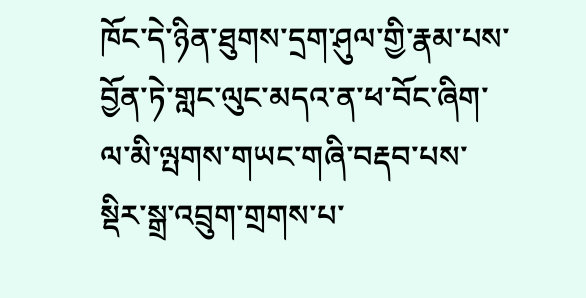ཁོང་དེ་ཉིན་ཐུགས་དྲག་ཤུལ་གྱི་རྣམ་པས་བྱོན་ཏེ་གླང་ལུང་མདའ་ན་ཕ་བོང་ཞིག་ལ་མི་ལྤགས་གཡང་གཞི་བརྡབ་པས་སྡིར་སྒྲ་འབྲུག་གྲགས་པ་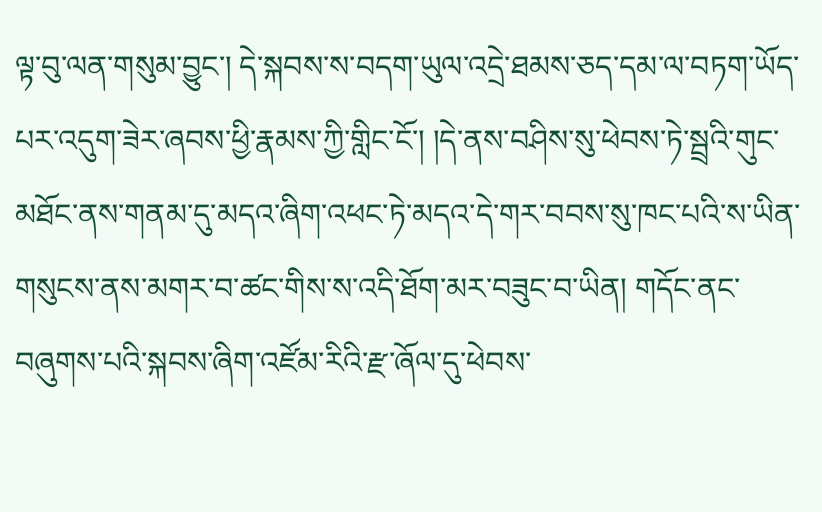ལྟ་བུ་ལན་གསུམ་བྱུང་། དེ་སྐབས་ས་བདག་ཡུལ་འདྲེ་ཐམས་ཅད་དམ་ལ་བཏག་ཡོད་པར་འདུག་ཟེར་ཞབས་ཕྱི་རྣམས་ཀྱི་གླིང་ངོ་། །དེ་ནས་བཤིས་སུ་ཕེབས་ཏེ་སྦྲའི་གུང་མཐོང་ནས་གནམ་དུ་མདའ་ཞིག་འཕང་ཏེ་མདའ་དེ་གར་བབས་སུ་ཁང་པའི་ས་ཡིན་གསུངས་ནས་མགར་བ་ཚང་གིས་ས་འདི་ཐོག་མར་བཟུང་བ་ཡིན། གདོང་ནང་བཞུགས་པའི་སྐབས་ཞིག་འཛོམ་རིའི་རྫ་ཞོལ་དུ་ཕེབས་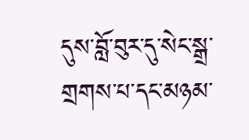དུས་བློ་བུར་དུ་སེང་སྒྲ་གྲགས་པ་དང་མཉམ་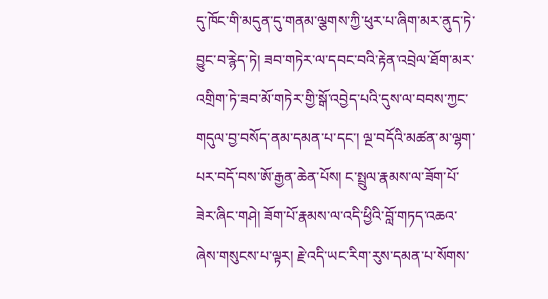དུ་ཁོང་གི་མདུན་དུ་གནམ་ལྕགས་ཀྱི་ཕུར་པ་ཞིག་མར་ནུད་ཏེ་བྱུང་བ་རྙེད་ཏེ། ཟབ་གཏེར་ལ་དབང་བའི་རྟེན་འབྲེལ་ཐོག་མར་འགྲིག་ཏེ་ཟབ་མོ་གཏེར་གྱི་སྒོ་འབྱེད་པའི་དུས་ལ་བབས་ཀྱང་གདུལ་བྱ་བསོད་ནམ་དམན་པ་དང་། ལྔ་བདོའི་མཚན་མ་ལྷག་པར་བདོ་བས་ཨོ་རྒྱན་ཆེན་པོས། ང་སྤྲུལ་རྣམས་ལ་ཟོག་པོ་ཟེར་ཞིང་གཤེ། ཟོག་པོ་རྣམས་ལ་འདི་ཕྱིའི་བློ་གཏད་འཆའ་ཞེས་གསུངས་པ་ལྟར། རྗེ་འདི་ཡང་རིག་རུས་དམན་པ་སོགས་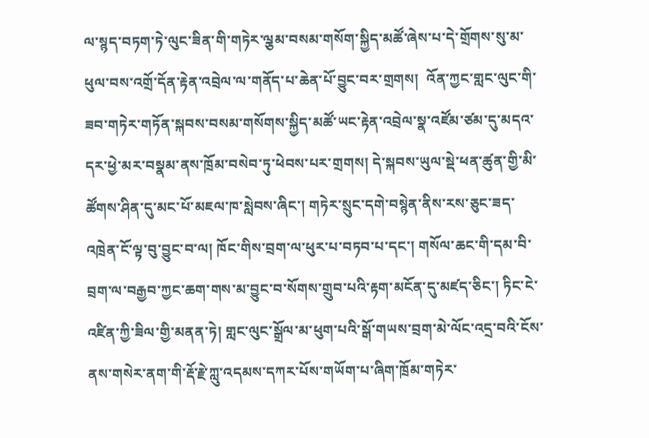ལ་སྙད་བཏག་ཏེ་ལུང་ཟིན་གི་གཏེར་ལྕམ་བསམ་གསོག་སྐྱིད་མཚོ་ཞེས་པ་དེ་གྲོགས་སུ་མ་ཕུལ་བས་འགྲོ་དོན་རྟེན་འབྲེལ་ལ་གནོད་པ་ཆེན་པོ་བྱུང་བར་གྲགས།  འོན་ཀྱང་གླང་ལུང་གི་ཟབ་གཏེར་གཏོན་སྐབས་བསམ་གསོགས་སྐྱིད་མཚོ་ཡང་རྟེན་འབྲེལ་སྣ་འཛོམ་ཙམ་དུ་མདའ་དར་ཕྱེ་མར་བསྣམ་ནས་ཁྲོམ་བསེབ་ཏུ་ཕེབས་པར་གྲགས། དེ་སྐབས་ཡུལ་སྡེ་ཕན་ཚུན་གྱི་མི་ཚོགས་ཤིན་དུ་མང་པོ་མཇལ་ཁ་སླེབས་ཞིང་། གཏེར་སྲུང་དགེ་བསྙེན་ནིས་རས་ཅུང་ཟད་འཁྲེན་ངོ་ལྟ་བུ་བྱུང་བ་ལ། ཁོང་གིས་བྲག་ལ་ཕུར་པ་བཏབ་པ་དང་། གསོལ་ཆང་གི་དམ་བི་བྲག་ལ་བརྒྱབ་ཀྱང་ཆག་གས་མ་བྱུང་བ་སོགས་གྲུབ་པའི་རྟག་མངོན་དུ་མཛད་ཅིང་། ཏིང་ངེ་འཛིན་ཀྱི་ཟིལ་གྱི་མནན་ཏེ། གླང་ལུང་སྒྲོལ་མ་ཕུག་པའི་སྒོ་གཡས་བྲག་མེ་ལོང་འདྲ་བའི་ངོས་ནས་གསེར་ནག་གི་རྡོ་རྗེ་ཀླུ་འདམས་དཀར་པོས་གཡོག་པ་ཞིག་ཁྲོམ་གཏེར་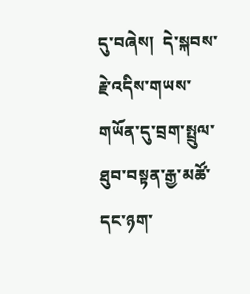དུ་བཞེས།  དེ་སྐབས་རྗེ་འདིས་གཡས་གཡོན་དུ་བྲག་སྤྲུལ་ཐུབ་བསྟན་རྒྱ་མཚོ་དང་ཉག་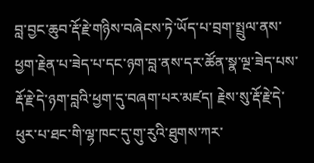བླ་བྱང་ཆུབ་རྡོ་རྗེ་གཉིས་བཞེངས་ཏེ་ཡོད་པ་བྲག་སྤྲུལ་ནས་ཕྱག་རྗེན་པ་ཟེད་པ་དང་ཉག་བླ་ནས་དར་ཚོན་སྣ་ལྔ་ཟེད་པས་རྡོ་རྗེ་དེ་ཉག་བླའི་ཕྱག་དུ་བཞག་པར་མཛད། རྗེས་སུ་རྡོ་རྗེ་དེ་ཕུར་པ་ཐང་གི་ལྷ་ཁང་དུ་གུ་རུའི་ཐུགས་ཀར་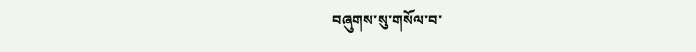བཞུགས་སུ་གསོལ་བ་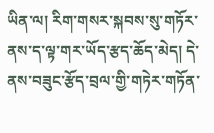ཡིན་ལ། རིག་གསར་སྐབས་སུ་གཏོར་ནས་ད་ལྟ་གར་ཡོད་རྩད་ཆོད་མེད། དེ་ནས་བཟུང་རྩོད་བྲལ་གྱི་གཏེར་གཏོན་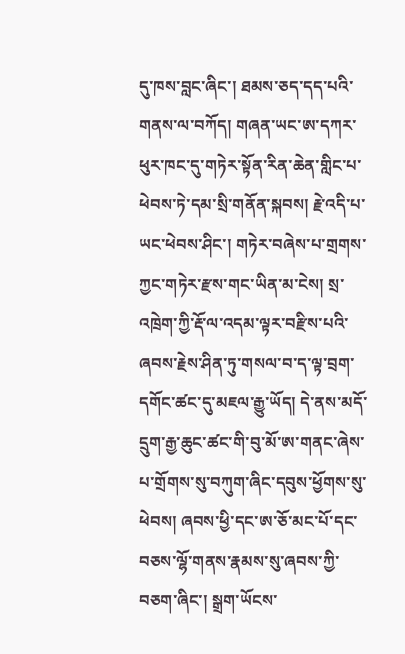དུ་ཁས་བླང་ཞིང་། ཐམས་ཅད་དད་པའི་གནས་ལ་བཀོད། གཞན་ཡང་ཨ་དཀར་ཕུར་ཁང་དུ་གཏེར་སྟོན་རིན་ཆེན་གླིང་པ་ཕེབས་ཏེ་དམ་སྲི་གནོན་སྐབས། རྗེ་འདི་པ་ཡང་ཕེབས་ཤིང་། གཏེར་བཞེས་པ་གྲགས་ཀྱང་གཏེར་རྫས་གང་ཡིན་མ་ངེས། སྲ་འཁྲེག་ཀྱི་རྡོ་ལ་འདམ་ལྟར་བརྫིས་པའི་ཞབས་རྗེས་ཤིན་ཏུ་གསལ་བ་ད་ལྟ་བྲག་དགོང་ཚང་དུ་མཇལ་རྒྱུ་ཡོད། དེ་ནས་མདོ་དྲུག་རྒྱ་ཆུང་ཚང་གི་བུ་མོ་ཨ་གནང་ཞེས་པ་གྲོགས་སུ་བཀུག་ཞིང་དབུས་ཕྱོགས་སུ་ཕེབས། ཞབས་ཕྱི་དང་ཨ་ཅོ་མང་པོ་དང་བཅས་ལྷོ་གནས་རྣམས་སུ་ཞབས་ཀྱི་བཅག་ཞིང་། སྒྲག་ཡོངས་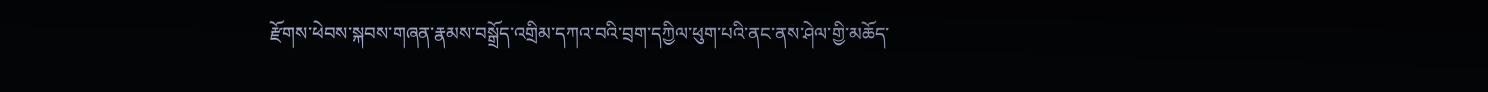རྫོགས་ཕེབས་སྐབས་གཞན་རྣམས་བསྒྲོད་འགྲིམ་དཀའ་བའི་བྲག་དཀྱིལ་ཕུག་པའི་ནང་ནས་ཤེལ་གྱི་མཆོད་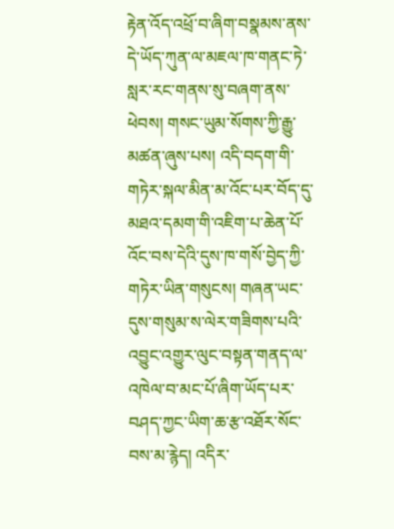རྟེན་འོད་འཕྲོ་བ་ཞིག་བསྣམས་ནས་དེ་ཡོད་ཀུན་ལ་མཇལ་ཁ་གནང་ཏེ་སླར་རང་གནས་སུ་བཞག་ནས་ཕེབས། གསང་ཡུམ་སོགས་ཀྱི་རྒྱུ་མཚན་ཞུས་པས། འདི་བདག་གི་གཏེར་སྐལ་མིན་མ་འོང་པར་བོད་དུ་མཐའ་དམག་གི་འཇིག་པ་ཆེན་པོ་འོང་བས་དེའི་དུས་ཁ་གསོ་བྱེད་ཀྱི་གཏེར་ཡིན་གསུངས། གཞན་ཡང་དུས་གསུམ་ས་ལེར་གཟིགས་པའི་འབྱུང་འགྱུར་ལུང་བསྟན་གནད་ལ་འཁེལ་བ་མང་པོ་ཞིག་ཡོད་པར་བཤད་ཀྱང་ཡིག་ཆ་རྩ་འཐོར་སོང་བས་མ་རྙེད། འདིར་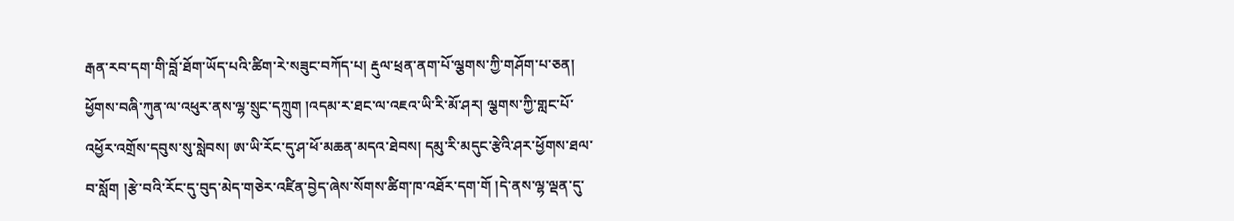རྒན་རབ་དག་གི་བློ་ཐོག་ཡོད་པའི་ཚིག་རེ་སཟུང་བཀོད་པ། རྡུལ་ཕྲན་ནག་པོ་ལྕགས་ཀྱི་གཤོག་པ་ཅན། ཕྱོགས་བཞི་ཀུན་ལ་འཕུར་ནས་ལྷ་སྲུང་དཀྲུག །འདམ་ར་ཐང་ལ་འཇའ་ཡི་རི་མོ་ཤར། ལྕགས་ཀྱི་གླང་པོ་འཕྱོར་འགྲོས་དབུས་སུ་སླེབས། ཨ་ཡི་རོང་དུ་ཤ་ཕོ་མཆན་མདའ་ཐེབས། དམུ་རི་མདུང་རྩེའི་ཤར་ཕྱོགས་ཐལ་བ་སློག །རྩེ་བའི་རོང་དུ་བུད་མེད་གཅེར་འཛིན་བྱེད་ཞེས་སོགས་ཚིག་ཁ་འཐོར་དག་གོ །དེ་ནས་ལྷ་ལྡན་དུ་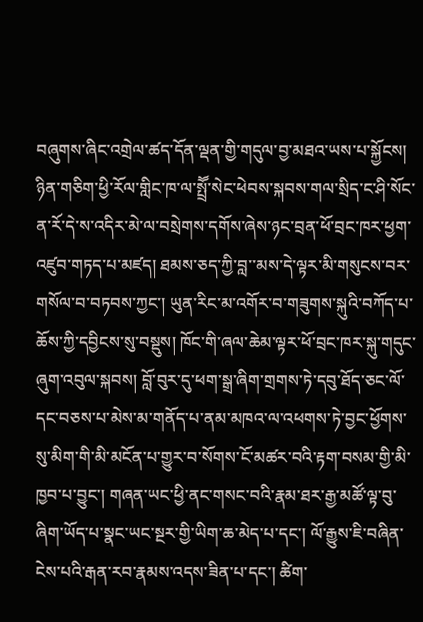བཞུགས་ཞིང་འགྲེལ་ཚད་དོན་ལྡན་གྱི་གདུལ་བྱ་མཐའ་ཡས་པ་སྐྱོངས། ཉིན་གཅིག་ཕྱི་རོལ་གླིང་ཁ་ལ་སྤྲཽ་སེང་ཕེབས་སྐབས་གལ་སྲིད་ང་ཤི་སོང་ན་རོ་དེ་ས་འདིར་མེ་ལ་བསྲེགས་དགོས་ཞེས་ཉང་བྲན་ཕོ་བྲང་ཁར་ཕྱག་འཛུབ་གཏད་པ་མཛད། ཐམས་ཅད་ཀྱི་བླ་་མས་དེ་ལྟར་མི་གསུངས་བར་གསོལ་བ་བཏབས་ཀྱང་། ཡུན་རིང་མ་འགོར་བ་གཟུགས་སྐུའི་བཀོད་པ་ཆོས་ཀྱི་དབྱིངས་སུ་བསྡུས། ཁོང་གི་ཞལ་ཆེམ་ལྟར་ཕོ་བྲང་ཁར་སྐུ་གདུང་ཞུག་འབུལ་སྐབས། བློ་བུར་དུ་ཕག་སྒྲ་ཞིག་གྲགས་ཏེ་དབུ་ཐོད་ཅང་ལོ་དང་བཅས་པ་མེས་མ་གནོད་པ་ནམ་མཁའ་ལ་འཕགས་ཏེ་བྱང་ཕྱོགས་སུ་མིག་གི་མི་མངོན་པ་གྱུར་བ་སོགས་ངོ་མཚར་བའི་རྟག་བསམ་གྱི་མི་ཁྱབ་པ་བྱུང་། གཞན་ཡང་ཕྱི་ནང་གསང་བའི་རྣམ་ཐར་རྒྱ་མཚོ་ལྟ་བུ་ཞིག་ཡོད་པ་སྣང་ཡང་སྔར་གྱི་ཡིག་ཆ་མེད་པ་དང་། ལོ་རྒྱུས་ཇི་བཞིན་ངེས་པའི་རྒན་རབ་རྣམས་འདས་ཟིན་པ་དང་། ཚིག་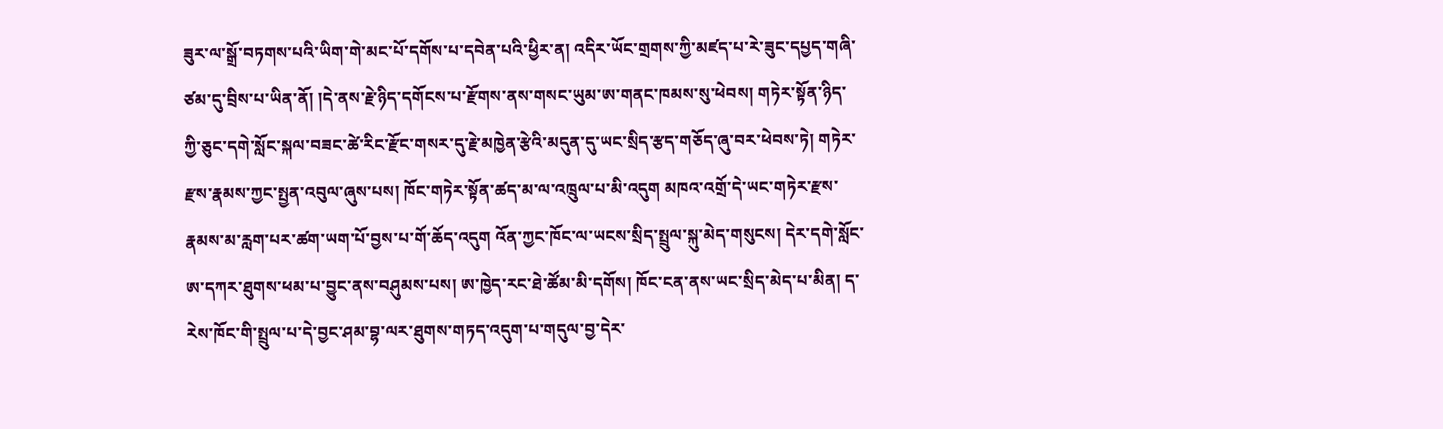ཟུར་ལ་སྒྲོ་བཏགས་པའི་ཡིག་གེ་མང་པོ་དགོས་པ་དབེན་པའི་ཕྱིར་ན། འདིར་ཡོང་གྲགས་ཀྱི་མཛད་པ་རེ་ཟུང་དཔྱད་གཞི་ཙམ་དུ་བྲིས་པ་ཡིན་ནོ། །དེ་ནས་རྗེ་ཉིད་དགོངས་པ་རྫོགས་ནས་གསང་ཡུམ་ཨ་གནང་ཁམས་སུ་ཕེབས། གཏེར་སྟོན་ཉིད་ཀྱི་ཅུང་དགེ་སློང་སྐལ་བཟང་ཚེ་རིང་རྫོང་གསར་དུ་རྗེ་མཁྱེན་རྩེའི་མདུན་དུ་ཡང་སྲིད་རྩད་གཅོད་ཞུ་བར་ཕེབས་ཏེ། གཏེར་རྫས་རྣམས་ཀྱང་སྤྱན་འབུལ་ཞུས་པས། ཁོང་གཏེར་སྟོན་ཚད་མ་ལ་འཁྲུལ་པ་མི་འདུག མཁའ་འགྲོ་དེ་ཡང་གཏེར་རྫས་རྣམས་མ་རླག་པར་ཚག་ཡག་པོ་བྱས་པ་གོ་ཆོད་འདུག འོན་ཀྱང་ཁོང་ལ་ཡངས་སྲིད་སྤྲུལ་སྐུ་མེད་གསུངས། དེར་དགེ་སློང་ཨ་དཀར་ཐུགས་ཕམ་པ་བྱུང་ནས་བཤུམས་པས། ཨ་ཁྱེད་རང་ཐེ་ཚོམ་མི་དགོས། ཁོང་ངན་ནས་ཡང་སྲིད་མེད་པ་མིན། ད་རེས་ཁོང་གི་སྤྲུལ་པ་དེ་བྱང་ཤམ་བྷ་ལར་ཐུགས་གཏད་འདུག་པ་གདུལ་བྱ་དེར་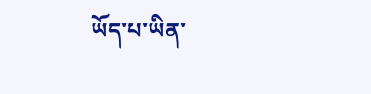ཡོད་པ་ཡིན་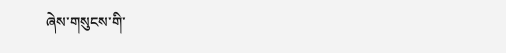ཞེས་གསུངས་གི་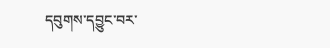དབུགས་དབྱུང་བར་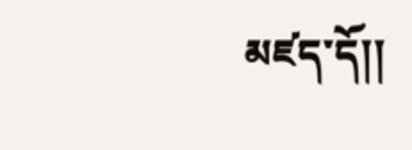མཛད་དོ།།